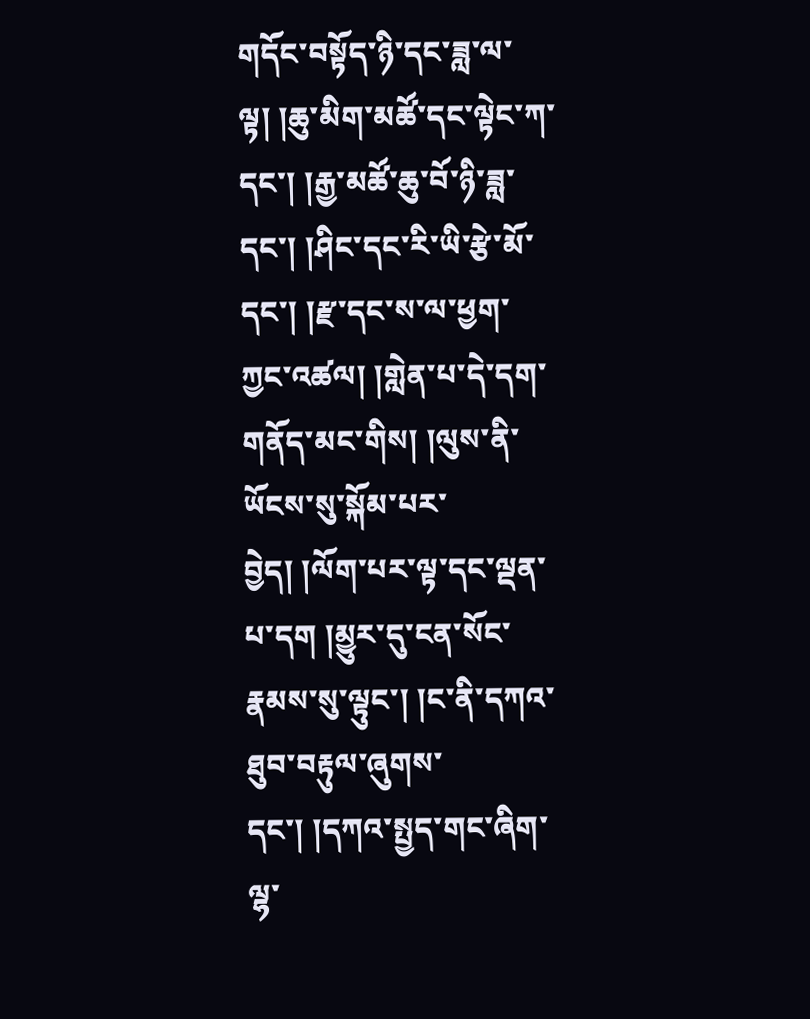གདོང་བསྟོད་ཉི་དང་ཟླ་ལ་ལྟ། །ཆུ་མིག་མཚོ་དང་ལྟེང་ཀ་དང་། །རྒྱ་མཚོ་ཆུ་བོ་ཉི་ཟླ་དང་། །ཤིང་དང་རི་ཡི་རྩེ་མོ་དང་། །རྫ་དང་ས་ལ་ཕྱག་ཀྱང་འཚལ། །གླེན་པ་དེ་དག་གནོད་མང་གིས། །ལུས་ནི་ཡོངས་སུ་སྐོམ་པར་བྱེད། །ལོག་པར་ལྟ་དང་ལྡན་པ་དག །མྱུར་དུ་ངན་སོང་རྣམས་སུ་ལྟུང་། །ང་ནི་དཀའ་ཐུབ་བརྟུལ་ཞུགས་དང་། །དཀའ་སྤྱད་གང་ཞིག་ལྷ་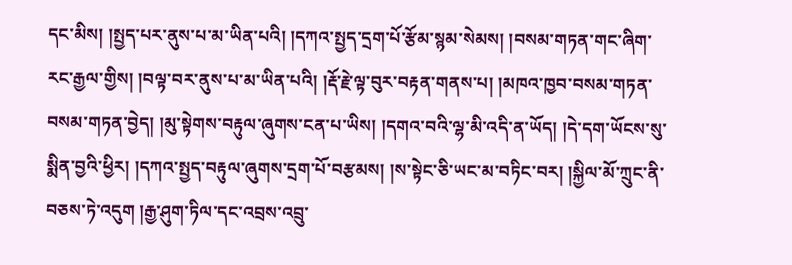དང་མིས། །སྤྱད་པར་ནུས་པ་མ་ཡིན་པའི། །དཀའ་སྤྱད་དྲག་པོ་རྩོམ་སྙམ་སེམས། །བསམ་གཏན་གང་ཞིག་རང་རྒྱལ་གྱིས། །བལྟ་བར་ནུས་པ་མ་ཡིན་པའི། །རྡོ་རྗེ་ལྟ་བུར་བརྟན་གནས་པ། །མཁའ་ཁྱབ་བསམ་གཏན་བསམ་གཏན་བྱེད། །མུ་སྟེགས་བརྟུལ་ཞུགས་ངན་པ་ཡིས། །དགའ་བའི་ལྷ་མི་འདི་ན་ཡོད། །དེ་དག་ཡོངས་སུ་སྨིན་བྱའི་ཕྱིར། །དཀའ་སྤྱད་བརྟུལ་ཞུགས་དྲག་པོ་བརྩམས། །ས་སྟེང་ཅི་ཡང་མ་བཏིང་བར། །སྐྱིལ་མོ་ཀྲུང་ནི་བཅས་ཏེ་འདུག །རྒྱ་ཤུག་ཏིལ་དང་འབྲས་འབྲུ་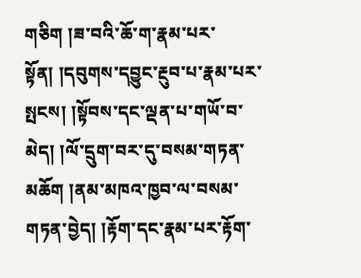གཅིག །ཟ་བའི་ཆོ་ག་རྣམ་པར་སྟོན། །དབུགས་དབྱུང་རྔུབ་པ་རྣམ་པར་སྤངས། །སྟོབས་དང་ལྡན་པ་གཡོ་བ་མེད། །ལོ་དྲུག་བར་དུ་བསམ་གཏན་མཆོག །ནམ་མཁའ་ཁྱབ་ལ་བསམ་གཏན་བྱེད། །རྟོག་དང་རྣམ་པར་རྟོག་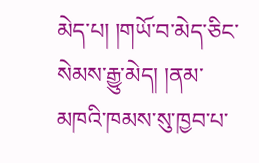མེད་པ། །གཡོ་བ་མེད་ཅིང་སེམས་རྒྱུ་མེད། །ནམ་མཁའི་ཁམས་སུ་ཁྱབ་པ་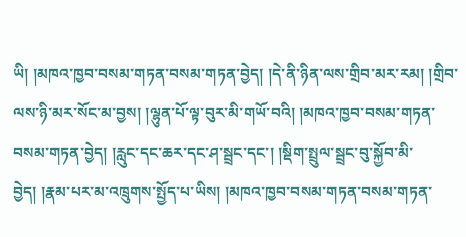ཡི། །མཁའ་ཁྱབ་བསམ་གཏན་བསམ་གཏན་བྱེད། །དེ་ནི་ཉིན་ལས་གྲིབ་མར་རམ། །གྲིབ་ལས་ཉི་མར་སོང་མ་བྱས། །ལྷུན་པོ་ལྟ་བུར་མི་གཡོ་བའི། །མཁའ་ཁྱབ་བསམ་གཏན་བསམ་གཏན་བྱེད། །རླུང་དང་ཆར་དང་ཤ་སྦྲང་དང་། །སྡིག་སྤྲུལ་སྦྲང་བུ་སྐྱོབ་མི་བྱེད། །རྣམ་པར་མ་འཁྲུགས་སྤྱོད་པ་ཡིས། །མཁའ་ཁྱབ་བསམ་གཏན་བསམ་གཏན་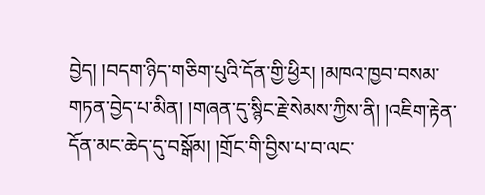བྱེད། །བདག་ཉིད་གཅིག་པུའི་དོན་གྱི་ཕྱིར། །མཁའ་ཁྱབ་བསམ་གཏན་བྱེད་པ་མིན། །གཞན་དུ་སྙིང་རྗེ་སེམས་ཀྱིས་ནི། །འཇིག་རྟེན་དོན་མང་ཆེད་དུ་བསྒོམ། །གྲོང་གི་བྱིས་པ་བ་ལང་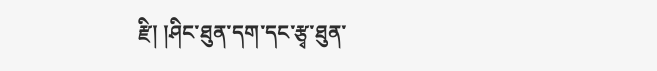རྫི། །ཤིང་ཐུན་དག་དང་རྩྭ་ཐུན་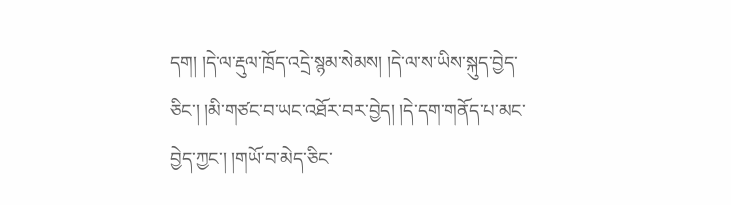དག། །དེ་ལ་རྡུལ་ཁྲོད་འདྲེ་སྙམ་སེམས། །དེ་ལ་ས་ཡིས་སྐུད་བྱེད་ཅིང་། །མི་གཙང་བ་ཡང་འཐོར་བར་བྱེད། །དེ་དག་གནོད་པ་མང་བྱེད་ཀྱང་། །གཡོ་བ་མེད་ཅིང་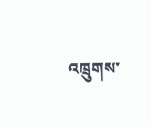འཁྲུགས་